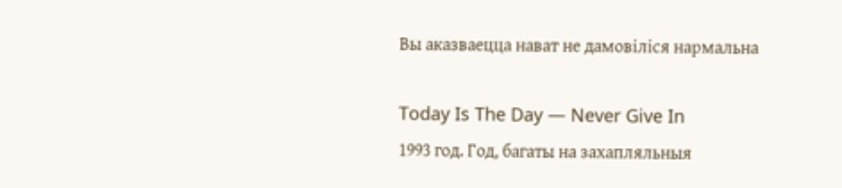Вы аказваецца нават не дамовіліся нармальна

Today Is The Day — Never Give In
1993 год. Год, багаты на захапляльныя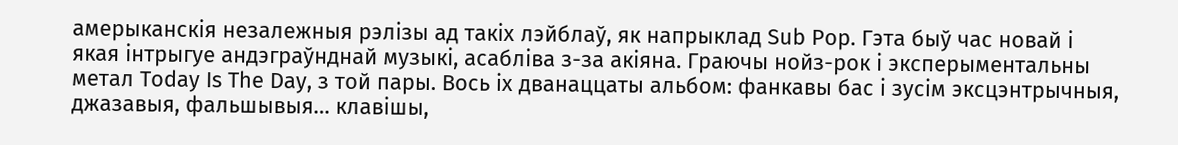амерыканскія незалежныя рэлізы ад такіх лэйблаў, як напрыклад Sub Pop. Гэта быў час новай і якая інтрыгуе андэграўнднай музыкі, асабліва з-за акіяна. Граючы нойз-рок і эксперыментальны метал Today Is The Day, з той пары. Вось іх дванаццаты альбом: фанкавы бас і зусім эксцэнтрычныя, джазавыя, фальшывыя… клавішы,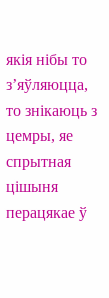якія нібы то з’яўляюцца, то знікаюць з цемры, яе спрытная цішыня перацякае ў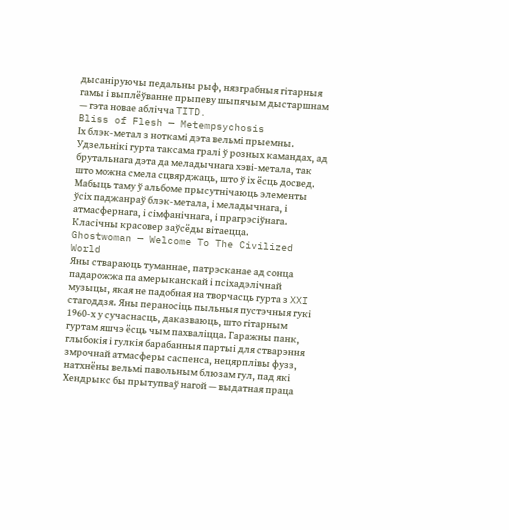дысаніруючы педальны рыф, нязграбныя гітарныя гамы і выплёўванне прыпеву шыпячым дыстаршнам — гэта новае аблічча TITD.
Bliss of Flesh — Metempsychosis
Іх блэк-метал з ноткамі дэта вельмі прыемны. Удзельнікі гурта таксама гралі ў розных камандах, ад брутальнага дэта да меладычнага хэві-метала, так што можна смела сцвярджаць, што ў іх ёсць досвед. Мабыць таму ў альбоме прысутнічаюць элементы ўсіх паджанраў блэк-метала, і меладычнага, і атмасфернага, і сімфанічнага, і прагрэсіўнага. Класічны красовер заўсёды вітаецца.
Ghostwoman — Welcome To The Civilized World
Яны ствараюць туманнае, патрэсканае ад сонца падарожжа па амерыканскай і псіхадэлічнай музыцы, якая не падобная на творчасць гурта з XXI стагоддзя. Яны пераносіць пыльныя пустэчныя гукі 1960-х у сучаснасць, даказваюць, што гітарным гуртам яшчэ ёсць чым пахваліцца. Гаражны панк, глыбокія і гулкія барабанныя партыі для стварэння змрочнай атмасферы саспенса, нецярплівы фузз, натхнёны вельмі павольным блюзам гул, пад які Хендрыкс бы прытупваў нагой — выдатная праца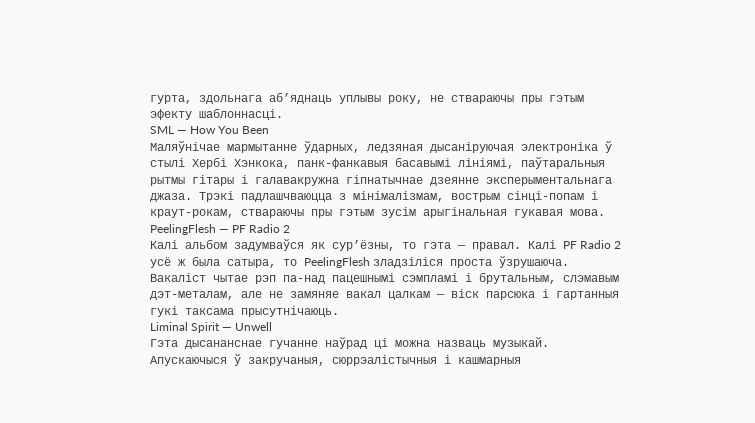гурта, здольнага аб’яднаць уплывы року, не ствараючы пры гэтым эфекту шаблоннасці.
SML — How You Been
Маляўнічае мармытанне ўдарных, ледзяная дысаніруючая электроніка ў стылі Хербі Хэнкока, панк-фанкавыя басавымі лініямі, паўтаральныя рытмы гітары і галавакружна гіпнатычнае дзеянне эксперыментальнага джаза. Трэкі падлашчваюцца з мінімалізмам, вострым сінці-попам і краут-рокам, ствараючы пры гэтым зусім арыгінальная гукавая мова.
PeelingFlesh — PF Radio 2
Калі альбом задумваўся як сур’ёзны, то гэта — правал. Калі PF Radio 2 усё ж была сатыра, то PeelingFlesh зладзіліся проста ўзрушаюча. Вакаліст чытае рэп па-над пацешнымі сэмпламі і брутальным, слэмавым дэт-металам, але не замяняе вакал цалкам — віск парсюка і гартанныя гукі таксама прысутнічаюць.
Liminal Spirit — Unwell
Гэта дысананснае гучанне наўрад ці можна назваць музыкай. Апускаючыся ў закручаныя, сюррэалістычныя і кашмарныя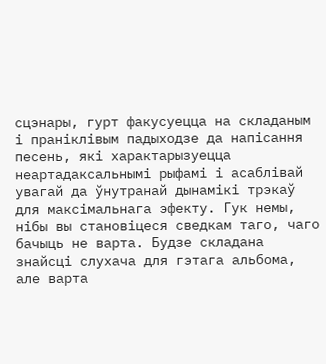сцэнары, гурт факусуецца на складаным і праніклівым падыходзе да напісання песень, які характарызуецца неартадаксальнымі рыфамі і асаблівай увагай да ўнутранай дынамікі трэкаў для максімальнага эфекту. Гук немы, нібы вы становіцеся сведкам таго, чаго бачыць не варта. Будзе складана знайсці слухача для гэтага альбома, але варта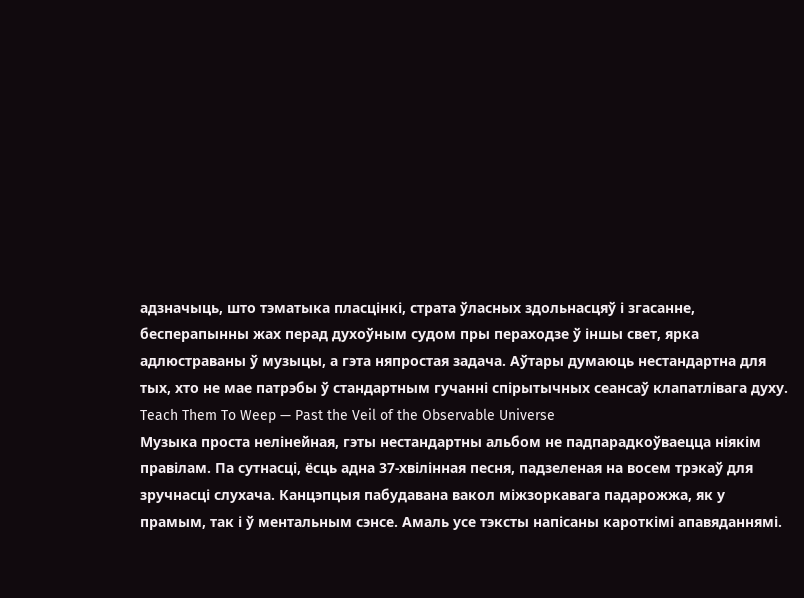адзначыць, што тэматыка пласцінкі, страта ўласных здольнасцяў і згасанне, бесперапынны жах перад духоўным судом пры пераходзе ў іншы свет, ярка адлюстраваны ў музыцы, а гэта няпростая задача. Аўтары думаюць нестандартна для тых, хто не мае патрэбы ў стандартным гучанні спірытычных сеансаў клапатлівага духу.
Teach Them To Weep — Past the Veil of the Observable Universe
Музыка проста нелінейная, гэты нестандартны альбом не падпарадкоўваецца ніякім правілам. Па сутнасці, ёсць адна 37-хвілінная песня, падзеленая на восем трэкаў для зручнасці слухача. Канцэпцыя пабудавана вакол міжзоркавага падарожжа, як у прамым, так і ў ментальным сэнсе. Амаль усе тэксты напісаны кароткімі апавяданнямі.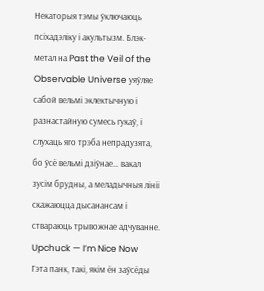Некаторыя тэмы ўключаюць псіхадэліку і акультызм. Блэк-метал на Past the Veil of the Observable Universe уяўляе сабой вельмі эклектычную і разнастайную сумесь гукаў, і слухаць яго трэба непрадузята, бо ўсё вельмі дзіўнае… вакал зусім брудны, а меладычныя лініі скажаюцца дысанансам і ствараюць трывожнае адчуванне.
Upchuck — I’m Nice Now
Гэта панк, такі, якім ён заўсёды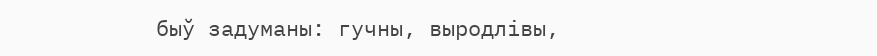быў задуманы: гучны, выродлівы,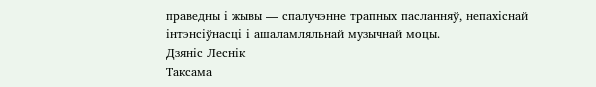праведны і жывы — спалучэнне трапных пасланняў, непахіснай інтэнсіўнасці і ашаламляльнай музычнай моцы.
Дзяніс Леснік
Таксама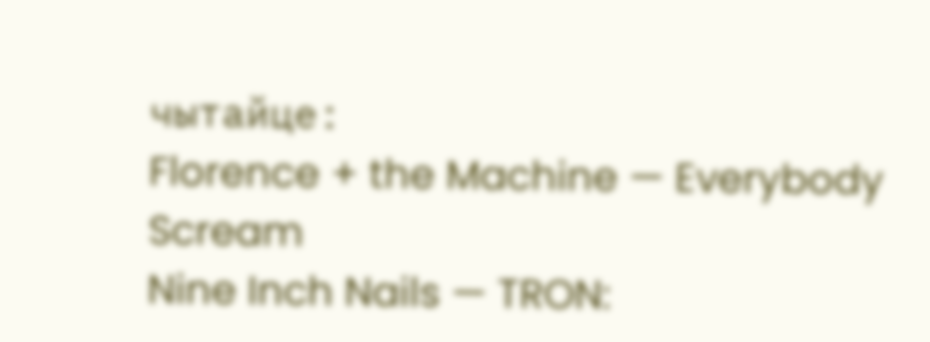чытайце:
Florence + the Machine — Everybody Scream
Nine Inch Nails — TRON: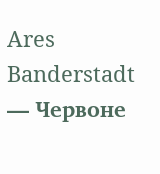Ares
Banderstadt — Червоне